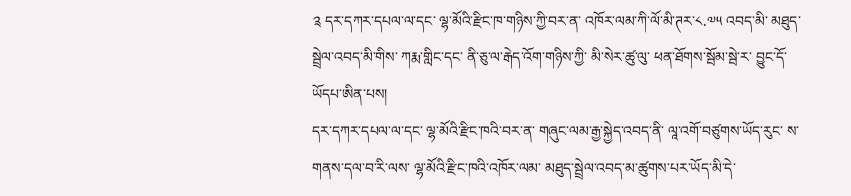༉ དར་དཀར་དཔལ་ལ་དང་ ལྷ་མོའི་རྫིང་ཁ་གཉིས་ཀྱི་བར་ན་ འཁོར་ལམ་ཀི་ལོ་མི་ཊར་༨.༧༥ འབད་མི་ མཐུད་སྦྲེལ་འབད་མི་གིས་ ཀརྨ་གླིང་དང་ ནི་ཅུ་ལ་རྒེད་འོག་གཉིས་ཀྱི་ མི་སེར་ཚུ་ལུ་ ཕན་ཐོགས་སྦོམ་སྦེ་ར་ བྱུང་དོ་ཡོདཔ་ཨིན་པས།
དར་དཀར་དཔལ་ལ་དང་ ལྷ་མོའི་རྫིང་ཁའི་བར་ན་ གཞུང་ལམ་རྒྱ་སྐྱེད་འབད་ནི་ ལཱ་འགོ་བཙུགས་ཡོད་རུང་ ས་གནས་དལ་བ་རི་ལས་ ལྷ་མོའི་རྫིང་ཁའི་འཁོར་ལམ་ མཐུད་སྦྲེལ་འབད་མ་ཚུགས་པར་ཡོད་མི་དེ་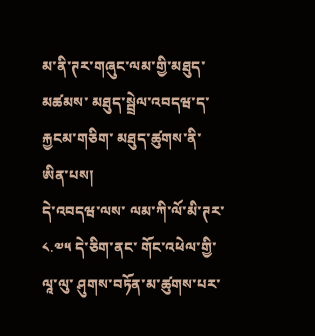མ་ནི་ཊར་གཞུང་ལམ་གྱི་མཐུད་མཚམས་ མཐུད་སྦྲེལ་འབདཝ་ད་རྐྱངམ་གཅིག་ མཐུད་ཚུགས་ནི་ཨིན་པས།
དེ་འབདཝ་ལས་ ལམ་ཀི་ལོ་མི་ཊར་༨.༧༥ དེ་ཅིག་ནང་ གོང་འཕེལ་གྱི་ལཱ་ལུ་ ཤུགས་བཏོན་མ་ཚུགས་པར་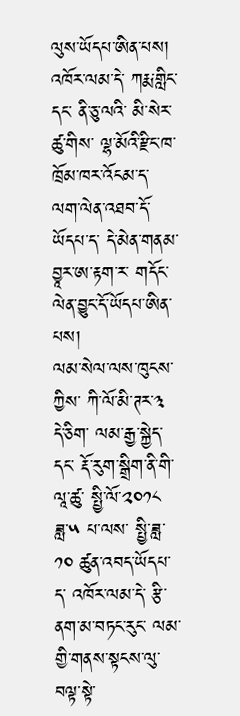ལུས་ཡོདཔ་ཨིན་པས།
འཁོར་ལམ་དེ་ ཀརྨ་གླིང་དང་ ནི་ཅུ་ལའི་ མི་སེར་ཚུ་གིས་ ལྷ་མོའི་རྫིང་ཁ་ཁྲོམ་ཁར་འོངམ་ད་ ལག་ལེན་འཐབ་དོ་ཡོདཔ་ད་ དེ་མེན་གནམ་བྱཱར་ཨ་རྟག་ར་ གདོང་ལེན་བྱུང་དོ་ཡོདཔ་ཨིན་པས།
ལམ་སེལ་ལས་ཁུངས་ཀྱིས་ ཀི་ལོ་མི་ཊར་༣ དེ་ཅིག་ ལམ་རྒྱ་སྐྱེད་དང་ རྡོ་རུག་སྒྲིག་ནི་གི་ལཱ་ཚུ་ སྤྱི་ལོ་༢༠༡༨ ཟླ་༥ པ་ལས་ སྤྱི་ཟླ་༡༠ ཚུན་འབད་ཡོདཔ་ད་ འཁོར་ལམ་དེ་ རྩི་ནག་མ་བཏང་རུང་ ལམ་གྱི་གནས་སྟངས་ལུ་བལྟ་སྟེ་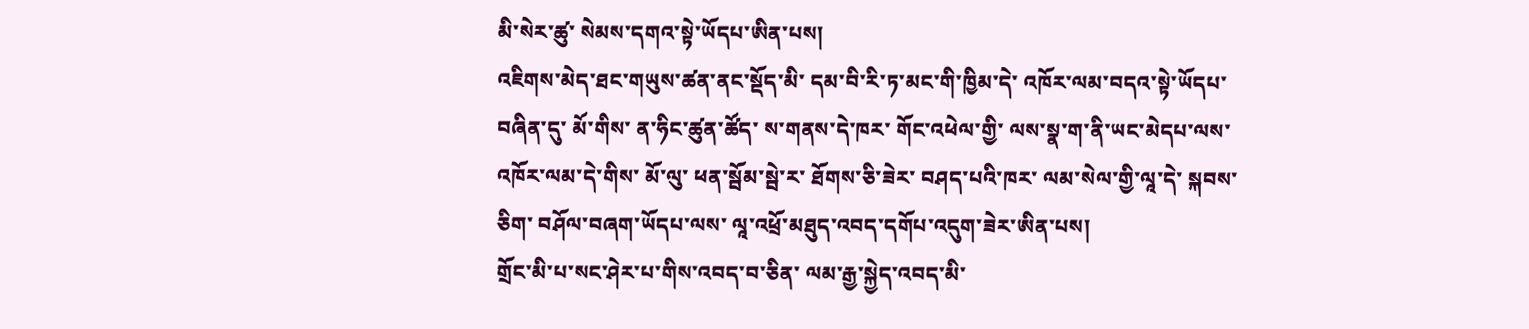མི་སེར་ཚུ་ སེམས་དགའ་སྟེ་ཡོདཔ་ཨིན་པས།
འཇིགས་མེད་ཐང་གཡུས་ཚན་ནང་སྡོད་མི་ དམ་བི་རི་ཏ་མང་གི་ཁྱིམ་དེ་ འཁོར་ལམ་བདའ་སྟེ་ཡོདཔ་བཞིན་དུ་ མོ་གིས་ ན་ཧིང་ཚུན་ཚོད་ ས་གནས་དེ་ཁར་ གོང་འཕེལ་གྱི་ ལས་སྣ་ག་ནི་ཡང་མེདཔ་ལས་ འཁོར་ལམ་དེ་གིས་ མོ་ལུ་ ཕན་སྦོམ་སྦེ་ར་ ཐོགས་ཅི་ཟེར་ བཤད་པའི་ཁར་ ལམ་སེལ་གྱི་ལཱ་དེ་ སྐབས་ཅིག་ བཤོལ་བཞག་ཡོདཔ་ལས་ ལཱ་འཕྲོ་མཐུད་འབད་དགོཔ་འདུག་ཟེར་ཨིན་པས།
གྲོང་མི་པ་སང་ཤེར་པ་གིས་འབད་བ་ཅིན་ ལམ་རྒྱ་སྐྱེད་འབད་མི་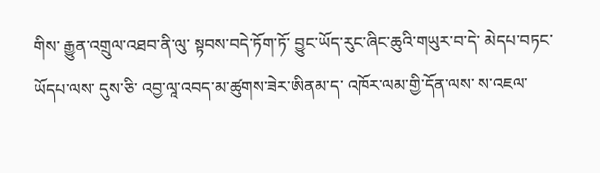གིས་ རྒྱུན་འགྲུལ་འཐབ་ནི་ལུ་ སྟབས་བདེ་ཏོག་ཏོ་ བྱུང་ཡོད་རུང་ཞིང་ཆུའི་གཡུར་བ་དེ་ མེདཔ་བཏང་ཡོདཔ་ལས་ དུས་ཅི་ འབྱ་ལཱ་འབད་མ་ཚུགས་ཟེར་ཨིནམ་ད་ འཁོར་ལམ་གྱི་དོན་ལས་ ས་འཇལ་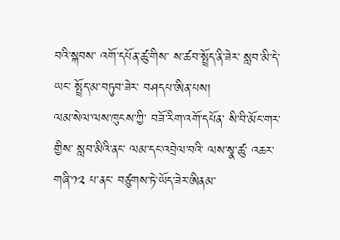བའི་སྐབས་ འགོ་དཔོན་ཚུ་གིས་ ས་ཚབ་སྤྲོད་ནི་ཟེར་ སླབ་མི་དེ་ཡང་ སྤྲོད་མ་བཏུབ་ཟེར་ བཤདཔ་ཨིན་པས།
ལམ་སེལ་ལས་ཁུངས་ཀྱི་ བཟོ་རིག་འགོ་དཔོན་ སི་བི་མོང་གར་གྱིས་ སླབ་མིའི་ནང་ ལམ་དང་འབྲེལ་བའི་ ལས་སྣ་ཚུ་ འཆར་གཞི་༡༢ པ་ནང་ བཙུགས་ཏེ་ཡོད་ཟེར་ཨིནམ་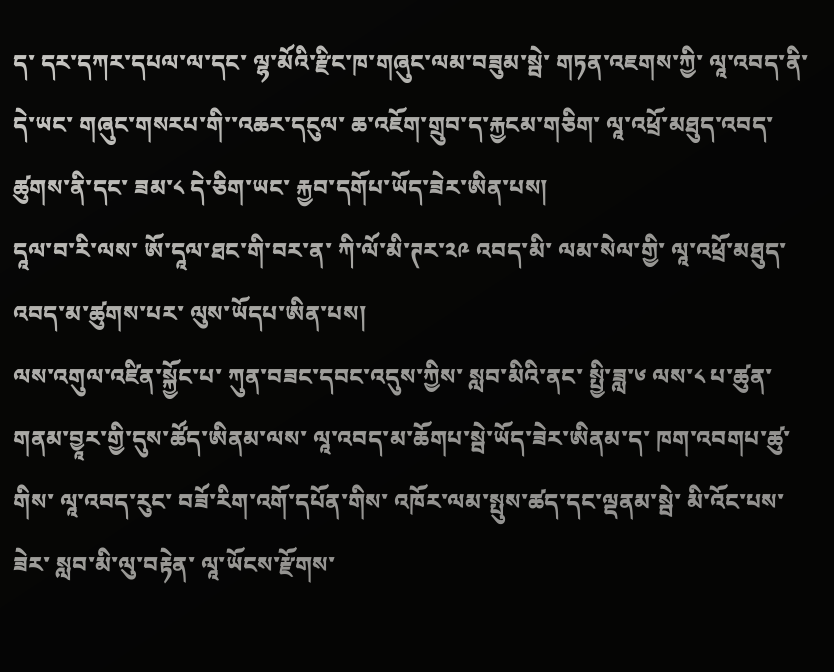ད་ དར་དཀར་དཔལ་ལ་དང་ ལྷ་མོའི་རྫིང་ཁ་གཞུང་ལམ་བཟུམ་སྦེ་ གཏན་འཇགས་ཀྱི་ ལཱ་འབད་ནི་དེ་ཡང་ གཞུང་གསརཔ་གི་་འཆར་དངུལ་ ཆ་འཇོག་གྲུབ་ད་རྐྱངམ་གཅིག་ ལཱ་འཕྲོ་མཐུད་འབད་ཚུགས་ནི་དང་ ཟམ་༨ དེ་ཅིག་ཡང་ རྐྱབ་དགོཔ་ཡོད་ཟེར་ཨིན་པས།
དཱལ་བ་རི་ལས་ ཨོ་དཱལ་ཐང་གི་བར་ན་ ཀི་ལོ་མི་ཊར་༢༩ འབད་མི་ ལམ་སེལ་གྱི་ ལཱ་འཕྲོ་མཐུད་འབད་མ་ཚུགས་པར་ ལུས་ཡོདཔ་ཨིན་པས།
ལས་འགུལ་འཛིན་སྐྱོང་པ་ ཀུན་བཟང་དབང་འདུས་ཀྱིས་ སླབ་མིའི་ནང་ སྤྱི་ཟླ་༦ ལས་༨ པ་ཚུན་ གནམ་བྱཱར་གྱི་དུས་ཚོད་ཨིནམ་ལས་ ལཱ་འབད་མ་ཆོགཔ་སྦེ་ཡོད་ཟེར་ཨིནམ་ད་ ཁག་འབགཔ་ཚུ་གིས་ ལཱ་འབད་རུང་ བཟོ་རིག་འགོ་དཔོན་གིས་ འཁོར་ལམ་སྤུས་ཚད་དང་ལྡནམ་སྦེ་ མི་འོང་པས་ཟེར་ སླབ་མི་ལུ་བརྟེན་ ལཱ་ཡོངས་རྫོགས་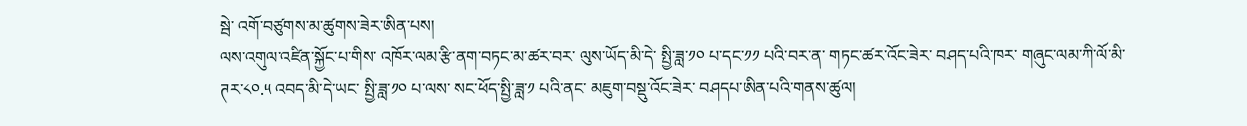སྦེ་ འགོ་བཙུགས་མ་ཚུགས་ཟེར་ཨིན་པས།
ལས་འགུལ་འཛིན་སྐྱོང་པ་གིས་ འཁོར་ལམ་རྩི་ནག་བཏང་མ་ཚར་བར་ ལུས་ཡོད་མི་དེ་ སྤྱི་ཟླ་༡༠ པ་དང་༡༡ པའི་བར་ན་ གཏང་ཚར་འོང་ཟེར་ བཤད་པའི་ཁར་ གཞུང་ལམ་ཀི་ལོ་མི་ཊར་༨༠.༥ འབད་མི་དེ་ཡང་ སྤྱི་ཟླ་༡༠ པ་ལས་ སང་ཕོད་སྤྱི་ཟླ་༡ པའི་ནང་ མཇུག་བསྡུ་འོང་ཟེར་ བཤདཔ་ཨིན་པའི་གནས་ཚུལ།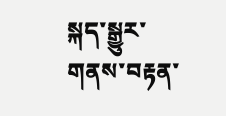སྐད་སྒྱུར་ གནས་བརྟན་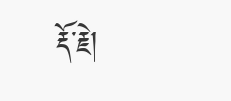རྡོ་རྗེ།